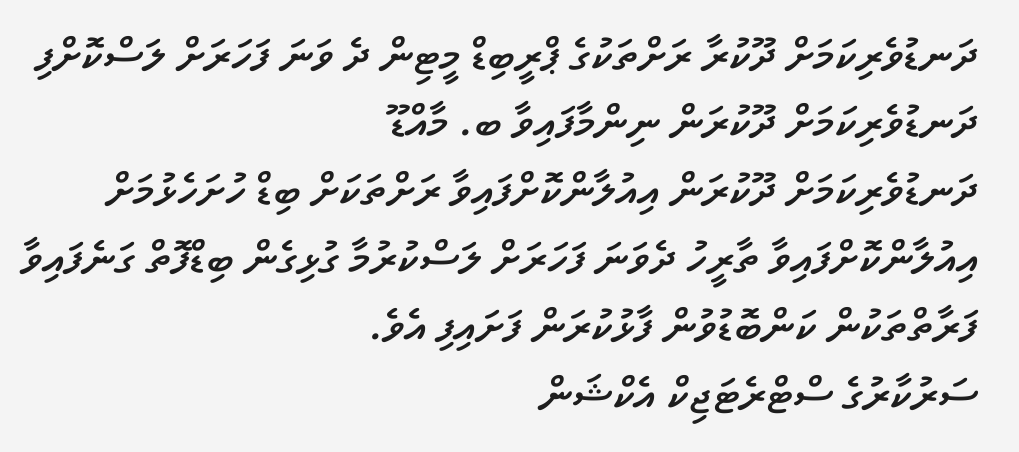ދަނޑުވެރިކަމަށް ދޫކުރާ ރަށްތަކުގެ ޕްރީބިޑް މީޓިން ދެ ވަނަ ފަހަރަށް ލަސްކޮށްފި
ދަނޑުވެރިކަމަށް ދޫކުރަން ނިންމާފައިވާ ބ. މާއްޑޫ
ދަނޑުވެރިކަމަށް ދޫކުރަން އިއުލާންކޮށްފައިވާ ރަށްތަކަށް ބިޑް ހުށަހެޅުމަށް އިއުލާންކޮށްފައިވާ ތާރީހު ދެވަނަ ފަހަރަށް ލަސްކުރުމާ ގުޅިގެން ބިޑްފޮތް ގަނެފައިވާ ފަރާތްތަކުން ކަންބޮޑުވުން ފާޅުކުރަން ފަށައިފި އެވެ.
ސަރުކާރުގެ ސްޓްރެޓަޖިކް އެކްޝަން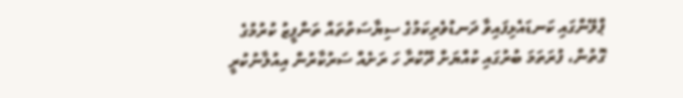ޕްލޭންގައި ކަނޑައެޅިފައިވާ ދަނޑުވެރިކަމުގެ ސިޔާސަތުތައް ތަންފީޒު ކުރުމުގެ ގޮތުން، ފުރަތަމަ ބުރުގައި ކުއްޔަށް ދޫކުރާ ހަ ރަށެއް ސަރުކާރުން އިއުލާނުކުރީ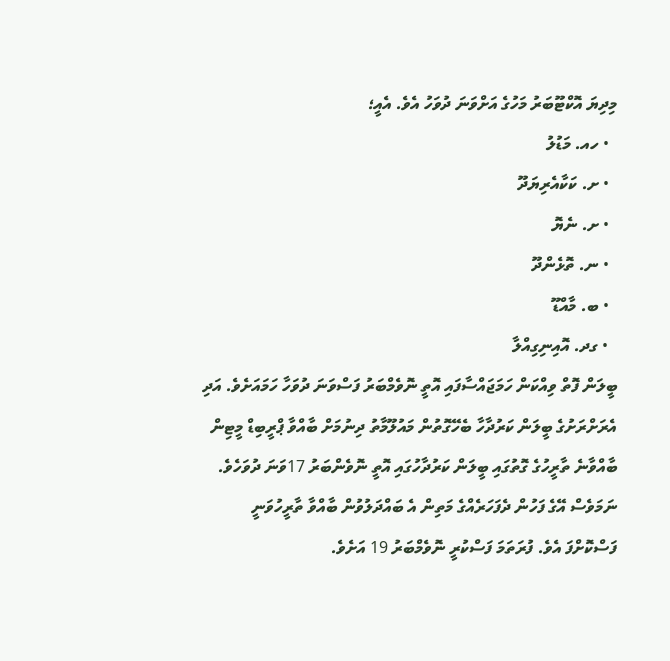މިދިޔަ އޮކްޓޫބަރު މަހުގެ އަށްވަނަ ދުވަހު އެވެ. އެއީ؛
  • ހއ. މަޑުލު
  • ށ. ކަކާއެރިޔަދޫ
  • ށ. ނެޔޮ
  • ނ. ތޮޅެންދޫ
  • ބ. މާއްޑޫ
  • ގދ. އޮއިނިގިއްލާ
ބީލަން ފޮތް ވިއްކަން ހަމަޖައްސާފައި އޮތީ ނޮވެމްބަރު ފަސްވަނަ ދުވަހާ ހަމައަށެވެ. އަދި އެރަށްރަށުގެ ބީލަން ކަރުދާހާ ބެހޭގޮތުން މައުލޫމާތު ދިނުމަށް ބާއްވާ ޕްރީބިޑް މީޓިން ބާއްވާނެ ތާރީހުގެ ގޮތުގައި ބީލަން ކަރުދާހުގައި އޮތީ ނޮވެންބަރު 17ވަނަ ދުވަހެވެ.
ނަމަވެސް އޭގެ ފަހުން ދެފަހަރެއްގެ މަތިން އެ ބައްދަލުވުން ބާއްވާ ތާރީހުވަނީ ފަސްކޮށްފަ އެވެ. ފުރަތަމަ ފަސްކުރީ ނޮވެމްބަރު 19 އަށެވެ.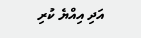އަދި އިއްޔެ ކުރި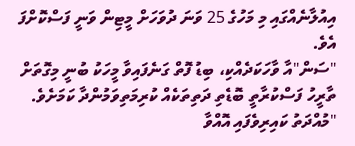އިއުލާނެއްގައި މި މަހުގެ 25 ވަނަ ދުވަހަށް މީޓިން ވަނީ ފަސްކޮށްފަ އެވެ.
"ސަން"އާ ވާހަކަދެއްކި، ބިޑު ފޮތް ގަނެފައިވާ މީހަކު ބުނީ މިގޮތަށް ތާރީހު ފަސްކުރާތީ ބޮޑެތި ދަތިތަކެއް ކުރިމަތިވަމުންދާ ކަމަށެވެ.
"މުއްދަތު ކައިރިވެފައި އޮއްވާ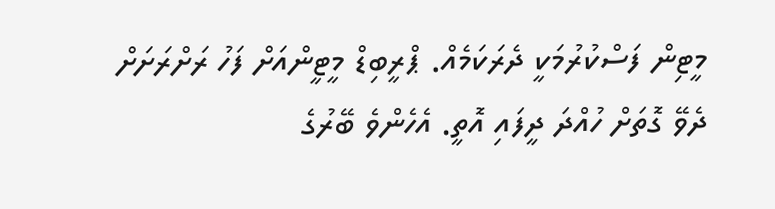މީޓިން ފަސްކުރުމަކީ ދެރަކަމެއް. ޕްރީބިޑް މީޓީންއަށް ފަހު ރަށްރަށަށް ދެވޭ ގޮތަށް ހުއްދަ ދީފައި އޮތީ. އެހެންވެ ބޭރުގެ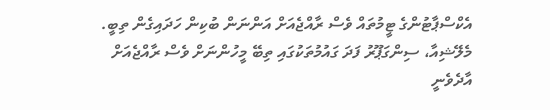އެކްސްޕާޓުންގެ ޓީމުތައް ވެސް ރާއްޖެއަށް އަންނަން ބުކިން ހަދައިގެން ތިބީ. މެލޭޝިއާ، ސިންގަޕޫރު ފަދަ ގައުމުތަކުގައި ތިބޭ މީހުންނަށް ވެސް ރާއްޖެއަށް އާދެވެނީ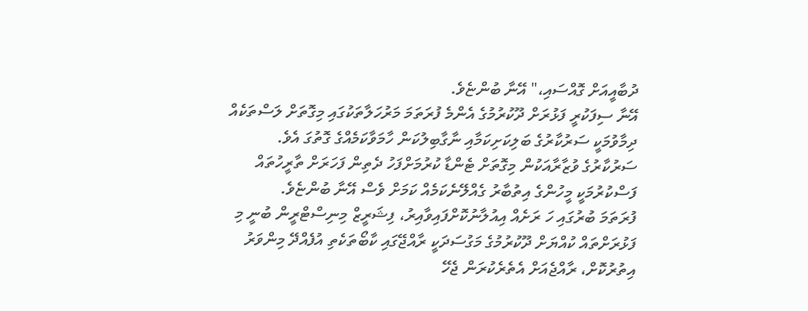ދުބާއީއަށް ގޮއްސައި،" އޭނާ ބުންޏެވެ.
އޭނާ ސިފަކުރީ ފަޅުރަށް ދޫކުރުމުގެ އެންމެ ފުރަތަމަ މަރުހަލާތަކުގައި މިގޮތަށް ލަސްތަކެއް ދިމާވުމަކީ ސަރުކާރުގެ ބަލިކަށިކަމާއި ނާގާބިލުކަން ހާމަވާކަމެއްގެ ގޮތުގަ އެވެ.
ސަރުކާރުގެ ވުޒާރާއަކުން މިގޮތަށް ޓެންޑާ ކުރުމަށްފަހު ދެތިން ފަހަރަށް ތާރީހުތައް ފަސްކުރުމަކީ މީހުންގެ އިތުބާރު ގެއްލޭނެކަމެއް ކަމަށް ވެސް އޭނާ ބުންޏެވެ.
ފުރަތަމަ ބުރުގައި ހަ ރަށެއް އިއުލާނުކޮށްފައިވާއިރު، ފިޝަރީޒް މިނިސްޓްރީން ބުނީ މި ފަޅުރަށްތައް ކުއްޔަށް ދޫކުރުމުގެ މަގުސަދަކީ ރާއްޖޭގައި ކާބޯތަކެތި އުފެއްދޭ މިންވަރު އިތުރުކޮށް، ރާއްޖެއަށް އެތެރެކުރަން ޖެހޭ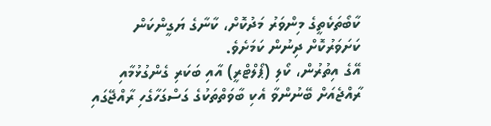ކާބޯތަކެތީގެ މިންވަރު މަދުކޮށް، ކާނާގެ ޔަގީންކަން ކަށަވަރުކޮށް ދިނުން ކަމަށެވެ.
އޭގެ އިތުރުން، ކޯލި (ޕޯލްޓްރީ) އާއި ބަކަރި ގެންގުޅުމާއި ރާއްޖެއަށް ބޭނުންވާ އެކި ބާވަތްތަކުގެ ގަސްގަހާގެހި ރާއްޖޭގައި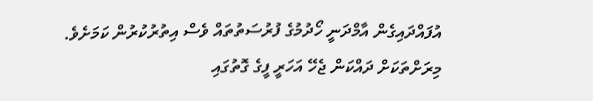އުފައްދައިގެން އާމްދަނީ ހޯދުމުގެ ފުރުސަތުތައް ވެސް އިތުރުކުރުން ކަމަށެވެ.
މިރަށްތަކަށް ދައްކަން ޖެހޭ އަހަރީ ފީގެ ގޮތުގައި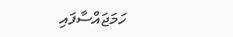ހަމަޖައްސާފައި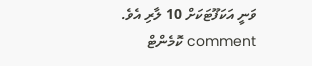ވަނީ އަކަފޫޓަކަށް 10 ލާރި އެވެ.
comment ކޮމެންޓް